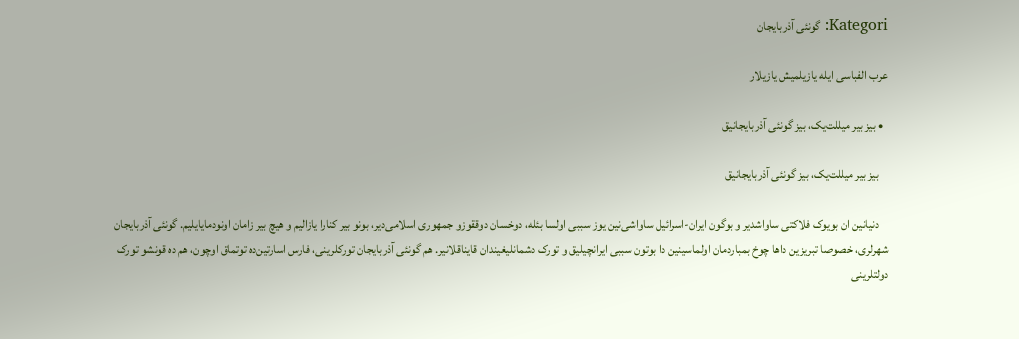Kategori: گونئی آذربایجان

عرب الفباسی ایله یازیلمیش یازیلار

  • بیز بیر میللت‌یک، بیز گونئی آذربایجانیق

    بیز بیر میللت‌یک، بیز گونئی آذربایجانیق

    دنیانین ان بویوک فلاکتی ساواشدیر و بوگون ایران-اسرائیل ساواشی‌نین یوز سببی اولسا بئله، دوخسان دوققوزو جمهوری اسلامی‌دیر، بونو بیر کنارا یازالیم و هیچ بیر زامان اونودمایایلیم. گونئی آذربایجان شهرلری، خصوصا تبریزین داها چوخ بمباردمان اولماسینین دا بوتون سببی ایرانچیلیق و تورک دشمانلیغیندان قایناقلانیر. هم گونئی آذربایجان تورکلرینی، فارس اسارتین‌ده توتماق اوچون، هم ده قونشو تورک دولتلرینی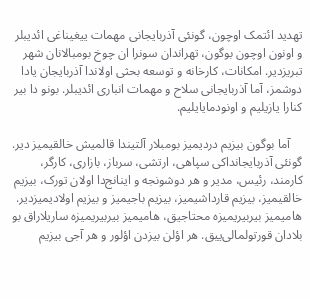تهدید ائتمک اوچون، گونئی آذربایجانی مهمات ییغیناغی ائدیبلر و اونون اوچون بوگون، تهراندان سونرا ان چوخ بومبالانان شهر تبریزدیر. امکانات، کارخانه و توسعه بحثی اولاندا آذربایجان یادا دوشمز، آما آذربایجانی سلاح و مهمات انباری ائدیبلر. بونو دا بیر کنارا یازیلیم و اونودمایایلیم.

    آما بوگون بیزیم دردیمیز بومبلار آلتیندا قالمیش خالقیمیز دیر. گونئی آذربایجانداکی سپاهی، ارتشی، سرباز، بازاری، کارگر، کارمند، رئیس، مدیر و هر دوشونجه و اینانج‌دا اولان تورک، بیزیم خالقیمیز، بیزیم قارداشیمیز، بیزیم باجیمیز و بیزیم اولادیمیزدیر. هامیمیز بیربیریمیزه محتاجیق، هامیمیز بیربیریمیزه ساریلاراق بو بلادان قورتولمالی‌ییق. هر اؤلن بیزدن اؤلور و هر آجی بیزیم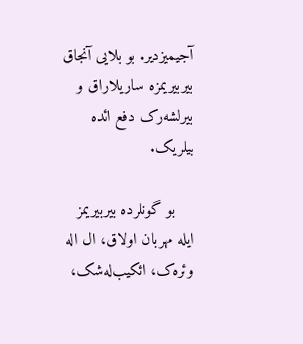آجیمیزدیر. بو بلایی آنجاق بیربیریمزه ساریلاراق و بیرلشه‌رک دفع ائده بیلریک.

    بو گونلرده بیربیریمز ایله مهربان اولاق، ال اله وئره‌ک، ائکیب‌له‌شک،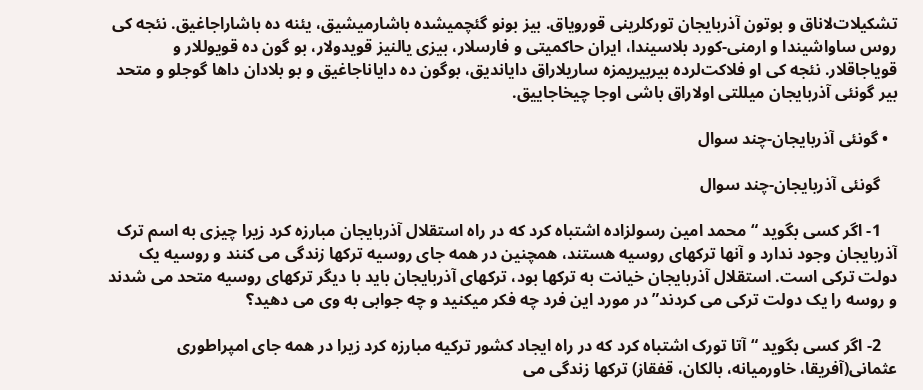تشکیلات‌لاناق و بوتون آذربایجان تورکلرینی قورویاق. بیز بونو گئچمیشده باشارمیشیق، یئنه ده باشاراجاغیق. نئجه کی روس ساواشیندا و ارمنی-کورد بلاسیندا، ایران حاکمیتی و فارسلار، بیزی یالنیز قویدولار، بو گون ده قویوللار و قویاجاقلار. نئجه کی او فلاکت‌لرده بیربیریمزه ساریلاراق دایاندیق، بوگون ده دایاناجاغیق و بو بلادان داها گوجلو و متحد بیر گونئی آذربایجان میللتی اولاراق باشی اوجا چیخاجاییق.

  • گونئی آذربایجان-چند سوال

    گونئی آذربایجان-چند سوال

    1- اگر کسی بگوید “محمد امین رسولزاده اشتباه کرد که در راه استقلال آذربایجان مبارزه کرد زیرا چیزی به اسم ترک آذربایجان وجود ندارد و آنها ترکهای روسیه هستند، همچنین در همه جای روسیه ترکها زندگی می کنند و روسیه یک دولت ترکی است. استقلال آذربایجان خیانت به ترکها بود، ترکهای آذربایجان باید با دیگر ترکهای روسیه متحد می شدند و روسه را یک دولت ترکی می کردند” در مورد این فرد چه فکر میکنید و چه جوابی به وی می دهید؟

    2- اگر کسی بگوید “آتا تورک اشتباه کرد که در راه ایجاد کشور ترکیه مبارزه کرد زیرا در همه جای امپراطوری عثمانی(آفریقا، خاورمیانه، بالکان، قفقاز) ترکها زندگی می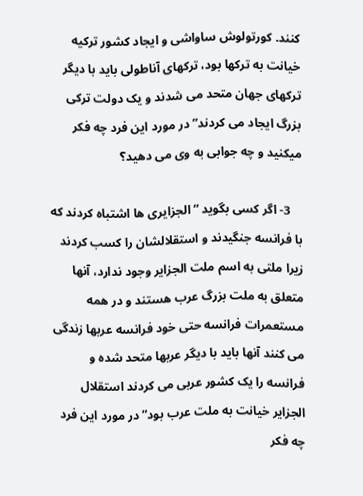کنند. کورتولوش ساواشی و ایجاد کشور ترکیه خیانت به ترکها بود، ترکهای آناطولی باید با دیگر ترکهای جهان متحد می شدند و یک دولت ترکی بزرگ ایجاد می کردند” در مورد این فرد چه فکر میکنید و چه جوابی به وی می دهید؟

    3- اگر کسی بگوید ” الجزایری ها اشتباه کردند که با فرانسه جنگیدند و استقلالشان را کسب کردند زیرا ملتی به اسم ملت الجزایر وجود ندارد، آنها متعلق به ملت بزرگ عرب هستند و در همه مستعمرات فرانسه حتی خود فرانسه عربها زندگی می کنند آنها باید با دیگر عربها متحد شده و فرانسه را یک کشور عربی می کردند استقلال الجزایر خیانت به ملت عرب بود” در مورد این فرد چه فکر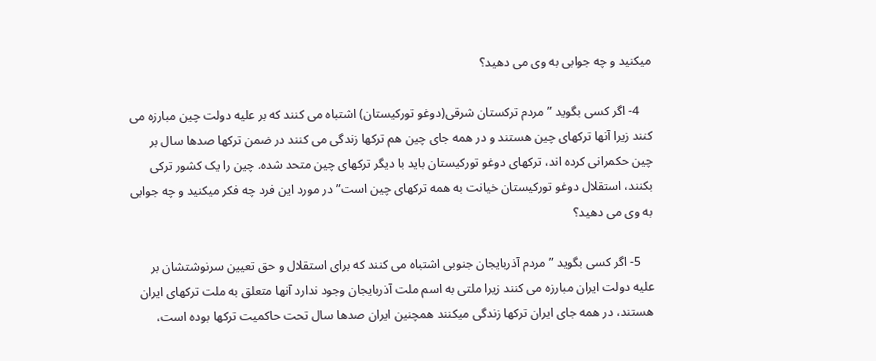میکنید و چه جوابی به وی می دهید؟

    4- اگر کسی بگوید ” مردم ترکستان شرقی(دوغو تورکیستان) اشتباه می کنند که بر علیه دولت چین مبارزه می کنند زیرا آنها ترکهای چین هستند و در همه جای چین هم ترکها زندگی می کنند در ضمن ترکها صدها سال بر چین حکمرانی کرده اند، ترکهای دوغو تورکیستان باید با دیگر ترکهای چین متحد شده. چین را یک کشور ترکی بکنند، استقلال دوغو تورکیستان خیانت به همه ترکهای چین است” در مورد این فرد چه فکر میکنید و چه جوابی به وی می دهید؟

    5- اگر کسی بگوید ” مردم آذربایجان جنوبی اشتباه می کنند که برای استقلال و حق تعیین سرنوشتشان بر علیه دولت ایران مبارزه می کنند زیرا ملتی به اسم ملت آذربایجان وجود ندارد آنها متعلق به ملت ترکهای ایران هستند، در همه جای ایران ترکها زندگی میکنند همچنین ایران صدها سال تحت حاکمیت ترکها بوده است،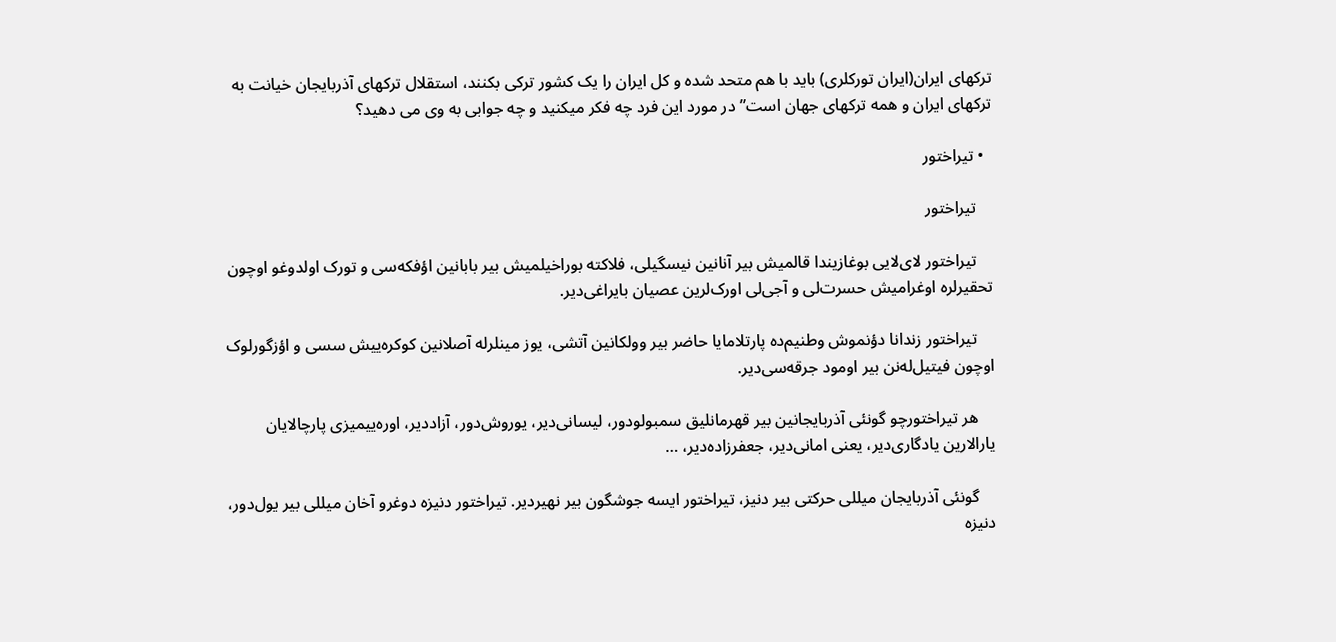ترکهای ایران(ایران تورکلری) باید با هم متحد شده و کل ایران را یک کشور ترکی بکنند، استقلال ترکهای آذربایجان خیانت به ترکهای ایران و همه ترکهای جهان است” در مورد این فرد چه فکر میکنید و چه جوابی به وی می دهید؟

  • تیراختور

    تیراختور

    تیراختور لای‌لایی بوغازیندا قالمیش بیر آنانین نیسگیلی، فلاکته بوراخیلمیش بیر بابانین اؤفکه‌سی‌ و تورک اولدوغو اوچون تحقیرلره اوغرامیش حسرت‌لی و آجی‌لی اورک‌لرین عصیان بایراغی‌دیر.

    تیراختور زندانا دؤنموش وطنیم‌ده پارتلامایا حاضر بیر وولکانین آتشی، یوز مینلرله آصلانین کوکره‌ییش سسی‌ و اؤزگورلوک اوچون فیتیل‌له‌نن بیر اومود جرقه‌سی‌دیر.

    هر تیراختورچو گونئی آذربایجانین بیر قهرمانلیق سمبولودور، لیسانی‌دیر، یوروش‌دور، آزاددیر، اوره‌ییمیزی پارچالایان یارالارین یادگاری‌دیر، یعنی امانی‌دیر، جعفرزاده‌دیر، …

    گونئی آذربایجان میللی حرکتی بیر دنیز، تیراختور ایسه جوشگون بیر نهیر‌دیر. تیراختور دنیزه دوغرو آخان میللی بیر یول‌دور، دنیزه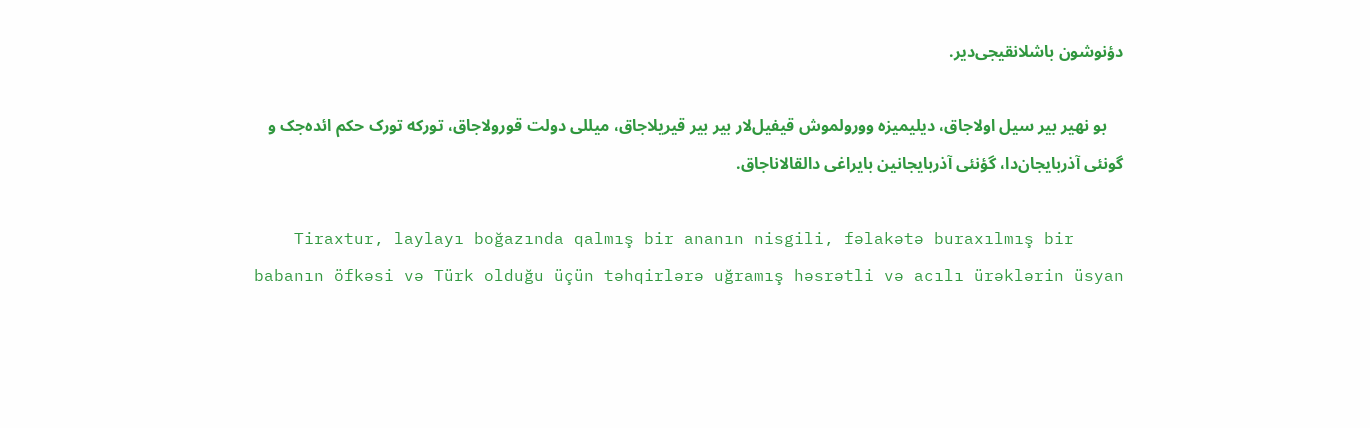دؤنوشون باشلانقیجی‌دیر.

    بو نهیر بیر سیل اولاجاق، دیلیمیزه وورولموش قیفیل‌لار بیر بیر قیریلاجاق، میللی دولت قورولاجاق، تورکه تورک حکم ائده‌جک و گونئی آذربایجان‌دا، گؤنئی آذربایجانین بایراغی دالقالاناجاق.

    Tiraxtur, laylayı boğazında qalmış bir ananın nisgili, fəlakətə buraxılmış bir babanın öfkəsi və Türk olduğu üçün təhqirlərə uğramış həsrətli və acılı ürəklərin üsyan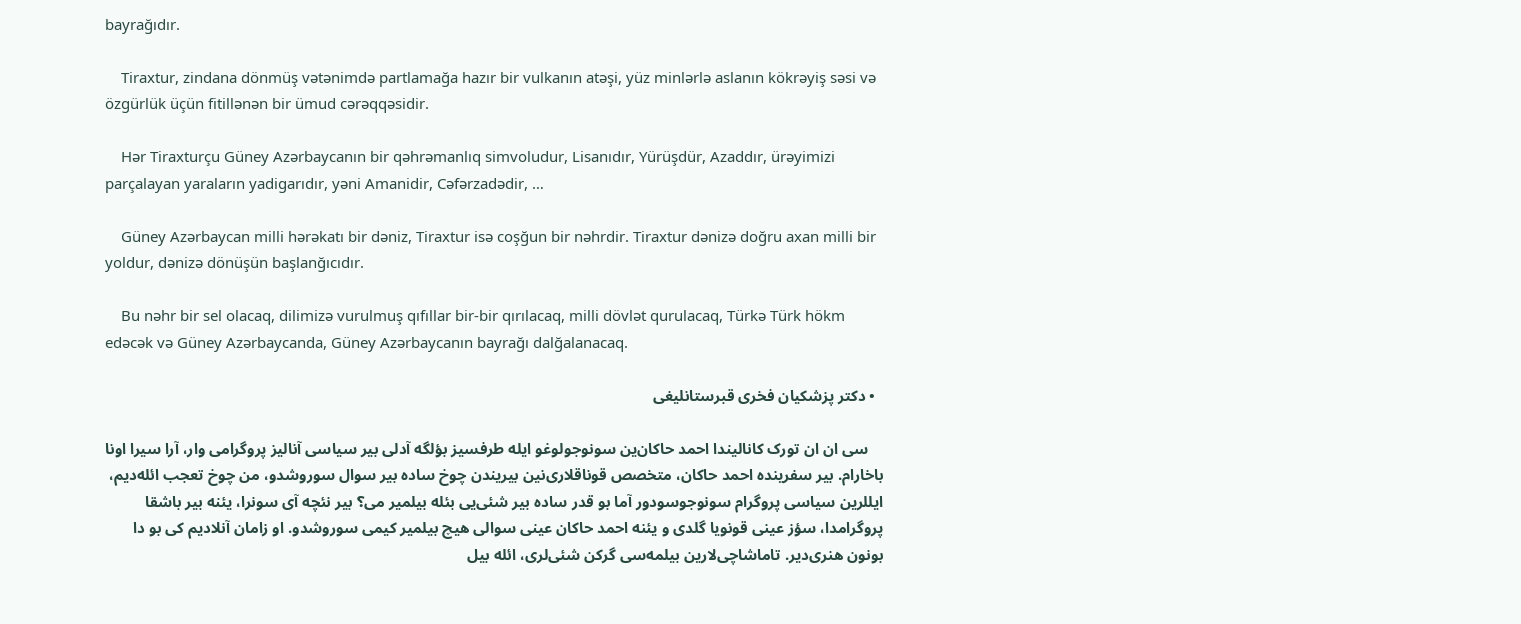bayrağıdır.

    Tiraxtur, zindana dönmüş vətənimdə partlamağa hazır bir vulkanın atəşi, yüz minlərlə aslanın kökrəyiş səsi və özgürlük üçün fitillənən bir ümud cərəqqəsidir.

    Hər Tiraxturçu Güney Azərbaycanın bir qəhrəmanlıq simvoludur, Lisanıdır, Yürüşdür, Azaddır, ürəyimizi parçalayan yaraların yadigarıdır, yəni Amanidir, Cəfərzadədir, …

    Güney Azərbaycan milli hərəkatı bir dəniz, Tiraxtur isə coşğun bir nəhrdir. Tiraxtur dənizə doğru axan milli bir yoldur, dənizə dönüşün başlanğıcıdır.

    Bu nəhr bir sel olacaq, dilimizə vurulmuş qıfıllar bir-bir qırılacaq, milli dövlət qurulacaq, Türkə Türk hökm edəcək və Güney Azərbaycanda, Güney Azərbaycanın bayrağı dalğalanacaq.

  • دکتر پزشکیان فخری قبرستانلیغی

    سی ان ان تورک کانالیندا احمد حاکان‌ین سونوجولوغو ایله طرفسیز بؤلگه آدلی بیر سیاسی آنالیز پروگرامی وار، آرا سیرا اونا باخارام. بیر سفرینده احمد حاکان، متخصص قوناقلاری‌نین بیریندن چوخ ساده بیر سوال سوروشدو، من چوخ تعجب ائله‌دیم، ایللرین سیاسی پروگرام سونوجوسودور آما بو قدر ساده بیر شئی‌یی بئله بیلمیر می؟ بیر نئچه آی سونرا، یئنه بیر باشقا پروگرامدا، سؤز عینی قونویا گلدی و یئنه احمد حاکان عینی سوالی هیچ بیلمیر کیمی سوروشدو. او زامان آنلادیم کی بو دا بونون هنری‌دیر. تاماشاچی‌لارین بیلمه‌سی گرکن شئی‌لری، ائله بیل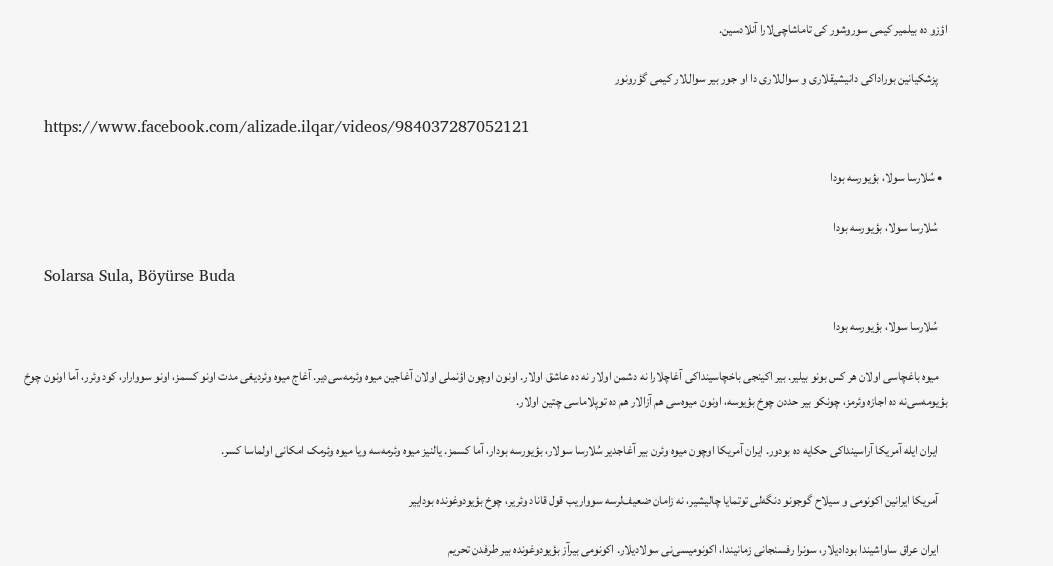اؤزو ده بیلمیر کیمی سوروشور کی تاماشاچی‌لارا آنلادسین.

    پزشکیانین بوراداکی دانیشیقلاری و سوال‌لاری دا او جور بیر سوال‌لار کیمی گؤرونور

    https://www.facebook.com/alizade.ilqar/videos/984037287052121

  • سُلارسا سولا، بؤیورسه بودا

    سُلارسا سولا، بؤیورسه بودا

    Solarsa Sula, Böyürse Buda

    سُلارسا سولا، بؤیورسه بودا

    میوه باغچاسی اولان هر کس بونو بیلیر. بیر اکینجی باخچاسینداکی آغاچلارا نه دشمن اولار نه ده عاشق اولار. اونون اوچون اؤنملی اولان آغاجین میوه وئرمه‌سی‌دیر. آغاج میوه وئردیغی مدت اونو کسمز، اونو سووارار، کود وئرر، آما اونون چوخ بؤیومه‌سی‌نه ده اجازه وئرمز، چونکو بیر حددن چوخ بؤیوسه، اونون میوه‌سی هم آزالار هم ده توپلاماسی چتین اولار.

    ایران ایله آمریکا آراسینداکی حکایه‌ ده بودور. ایران آمریکا اوچون میوه وئرن بیر آغاجدیر سُلارسا سولار، بؤیورسه بودار، آما کسمز. یالنیز میوه وئرمه‌سه ویا میوه وئرمک امکانی اولماسا کسر.

    آمریکا ایرانین اکونومی و سیلاح گوجونو دنگه‌لی توتمایا چالیشیر، نه زامان ضعیف‌لرسه سوواریب قول قاناد وئریر، چوخ بؤیودوغونده بوداییر

    ایران عراق ساواشیندا بودادیلار، سونرا رفسنجانی زمانیندا، اکونومیسی‌نی سولادیلار. اکونومی بیرآز بؤیودوغونده بیر طرفدن تحریم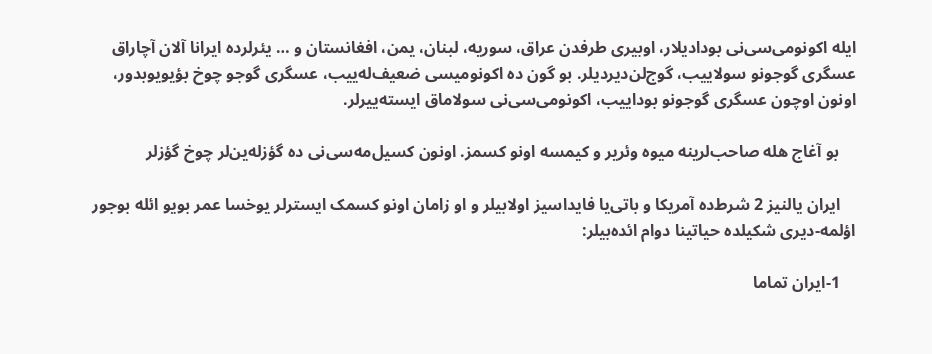ایله اکونومی‌سی‌نی بودادیلار، اوبیری طرفدن عراق، سوریه، لبنان، یمن، افغانستان و … یئرلرده ایرانا آلان آچاراق عسگری گوجونو سولاییب، گوج‌لن‌دیردیلر. بو گون ده اکونومیسی ضعیف‌له‌ییب، عسگری گوجو چوخ بؤیویوبدور، اونون اوچون عسگری گوجونو بوداییب، اکونومی‌سی‌نی سولاماق ایسته‌ییرلر.

    بو آغاج هله صاحب‌لرینه میوه وئریر و کیمسه اونو کسمز. اونون کسیل‌مه‌سی‌نی ده گؤزله‌ین‌لر چوخ گؤزلر

    ایران یالنیز 2 شرط‌ده آمریکا و باتی‌یا فایداسیز اولابیلر و او زامان اونو کسمک ایسترلر یوخسا عمر بویو ائله بوجور اؤلمه-دیری شکیلده حیاتینا دوام ائده‌بیلر:

    1-ایران تماما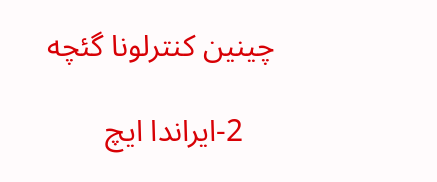چینین کنترلونا گئچه

    2-ایراندا ایچ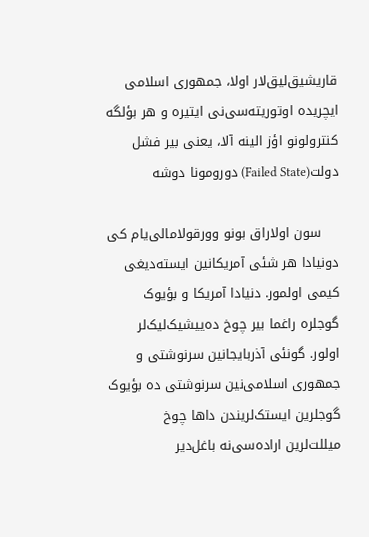قاریشیق‌لیق‌لار اولا، جمهوری اسلامی ایچریده اوتوریته‌سی‌نی ایتیره و هر بؤلگه کنترولونو اؤز الینه آلا، یعنی بیر فشل دولت(Failed State) دورومونا دوشه

    سون اولاراق بونو وورقولامالی‌یام کی دونیادا هر شئی آمریکانین ایسته‌دیغی کیمی اولمور. دنیادا آمریکا و بؤیوک گوجلره راغما بیر چوخ ده‌ییشیک‌لیک‌لر اولور. گونئی آذربایجانین سرنوشتی و جمهوری اسلامی‌‌نین سرنوشتی‌ ده بؤیوک گوجلرین ایستک‌لریندن داها چوخ میللت‌لرین اراده‌سی‌نه باغل‌دیر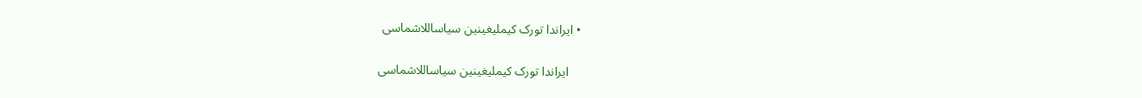• ایراندا تورک کیملیغینین سیاساللاشماسی

    ایراندا تورک کیملیغینین سیاساللاشماسی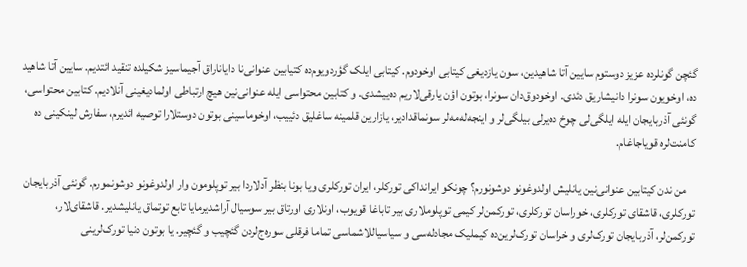گئچن گونلرده عزیز دوستوم سایین آتا شاهیدین، سون یازدیغی کیتابی اوخودوم. کیتابی ایلک گؤردویوم‌ده کتیابین عنوانی‌نا دایاناراق آجیماسیز شکیلده تنقید ائتدیم. سایین آتا شاهید ده، اوخویون سونرا دانیشاریق دئدی. اوخودوق‌دان سونرا، بوتون اؤن یارقی‌لاریم ده‌ییشدی. و کتابین محتواسی ایله عنوانی‌نین هیچ ارتباطی اولمادیغینی آنلادیم. کتابین محتواسی، گونئی آذربایجان ایله ایلگی‌لی چوخ ده‌یرلی بیلگی‌لر و اینجه‌له‌مه‌لر سونماقدادیر، یازارین قلمینه ساغلیق دئییب، اوخوماسینی بوتون دوستلارا توصیه ائدیرم، سفارش لینکینی ده کامنت‌لره قویاجاغام.

    من ندن کیتابین عنوانی‌نین یانلیش اولدوغونو دوشونورم؟ چونکو ایرانداکی تورکلر، ایران تورکلری ویا بونا بنظر آدلاردا بیر توپلومون وار اولدوغونو دوشونمورم. گونئی آذربایجان تورکلری، قاشقای تورکلری، خوراسان تورکلری، تورکمن‌لر کیمی توپلوملاری بیر تاباغا قویوب، اونلاری اورتاق بیر سوسیال آراشدیرمایا تابع توتماق یانلیشدیر. قاشقای‌لار، تورکمن‌لر، آذربایجان تورک‌لری و خراسان تورک‌لرین‌ده کیملیک مجادله‌سی و سیاسیاللاشماسی تماما فرقلی سوره‌ج‌لردن گئچیب و گئچیر. یا بوتون دنیا تورک‌لرینی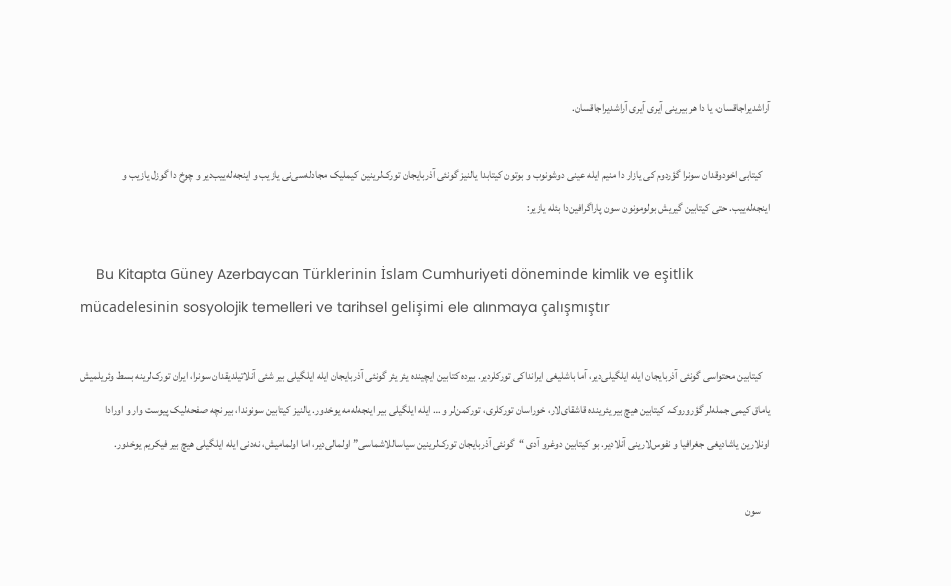آراشدیراجاقسان، یا دا هر بیرینی آیری آیری آراشدیراجاقسان.

    کیتابی اخودوقدان سونرا گؤردوم کی یازار دا منیم ایله عینی دوشونوب و بوتون کیتابدا یالنیز گونئی آذربایجان تورک‌لرینین کیملیک مجادله‌سی‌نی یازیب و اینجه‌له‌ییب‌دیر و چوخ دا گوزل یازیب و اینجه‌له‌ییب. حتی کیتابین گیریش بولومونون سون پاراگرافین‌دا بئله یازیر:

    Bu Kitapta Güney Azerbaycan Türklerinin İslam Cumhuriyeti döneminde kimlik ve eşitlik mücadelesinin sosyolojik temelleri ve tarihsel gelişimi ele alınmaya çalışmıştır

    کیتابین محتواسی گونئی آذربایجان ایله ایلگیلی‌دیر، آما باشلیغی ایرانداکی تورکلردیر. بیرده کتابین ایچینده یئر یئر گونئی آذربایجان ایله ایلگیلی بیر شئی آنلاتیلدیقدان سونرا، ایران تورک‌لرینه بسط وئریلمیش یاماق کیمی جمله‌لر گؤروروک. کیتابین هیچ بیر یئرینده قاشقای‌لار، خوراسان تورکلری، تورکمن‌لر و … ایله ایلگیلی بیر اینجه‌له‌مه یوخدور. یالنیز کیتابین سونوندا، بیر نچه صفحه‌لیک پیوست وار و اورادا اونلارین یاشادیغی جغرافیا و نفوس‌لارینی آنلادیر. بو کیتابین دوغرو آدی “گونئی آذربایجان تورک‌لرینین سیاساللاشماسی” اولمالی‌دیر، اما اولمامیش، نه‌دنی ایله ایلگیلی هیچ بیر فیکریم یوخدور.

    سون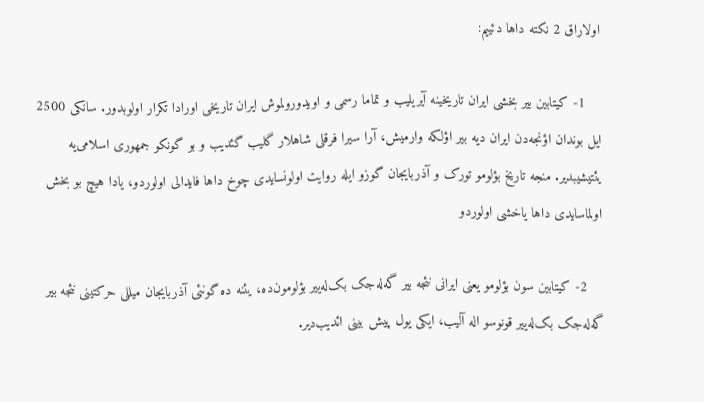اولاراق 2 نکته داها دئییم:

    1- کیتابین بیر بخشی ایران تاریخینه آیریلیب و تماما رسمی و اویدورولموش ایران تاریخی اورادا تکرار اولوبدور. سانکی 2500 ایل بوندان اؤنجه‌دن ایران دیه بیر اؤلکه وارمیش، آرا سیرا فرقلی شاهلار گلیب گئدیب و بو گونکو جمهوری اسلامی‌یه یئتیشیبدیر. منجه تاریخ بؤلومو تورک و آذربایجان گوزو ایله روایت اولونسایدی چوخ داها فایدالی اولوردو، یادا هیچ بو بخش اولماسایدی داها یاخشی اولوردو

    2- کیتابین سون بؤلومو یعنی ایرانی نئجه بیر گه‌له‌جک بک‌له‌ییر بؤلومون‌ده، یئنه ده گونئی آذربایجان میللی حرکتینی نئجه بیر گه‌له‌جک بک‌له‌ییر قونوسو اله آلیب، ایکی یول پیش بینی ائدیب‌دیر.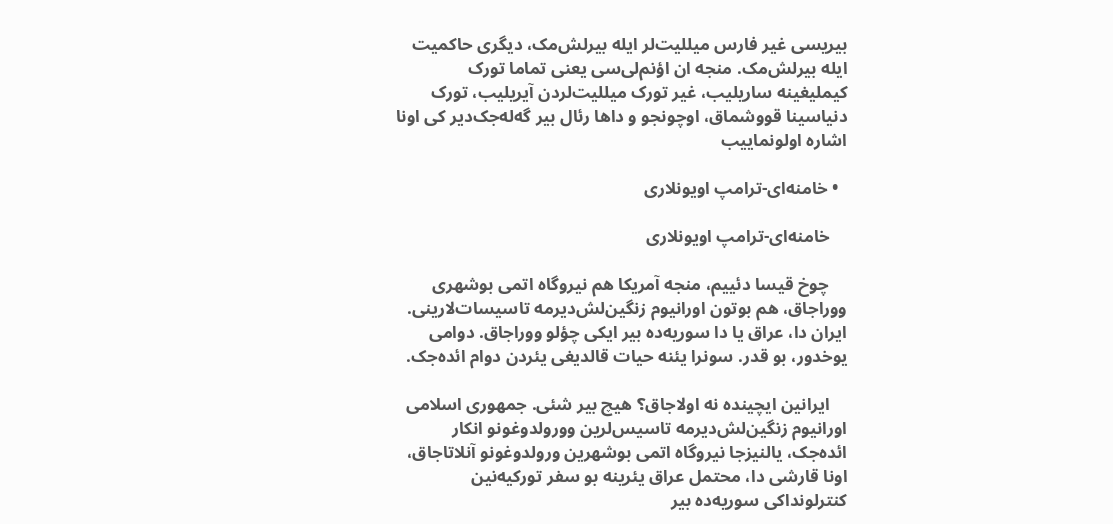بیریسی غیر فارس میللیت‌لر ایله بیرلش‌مک، دیگری حاکمیت ایله بیرلش‌مک. منجه ان اؤنم‌لی‌سی یعنی تماما تورک کیملیغینه ساریلیب، غیر تورک میللیت‌لردن آیریلیب، تورک دنیاسینا قووشماق، اوچونجو و داها رئال بیر گه‌له‌جک‌دیر کی اونا اشاره اولونماییب

  • خامنه‌ای-ترامپ اویونلاری

    خامنه‌ای-ترامپ اویونلاری

    چوخ قیسا دئییم، منجه آمریکا هم نیروگاه اتمی بوشهری ووراجاق، هم بوتون اورانیوم زنگین‌لش‌دیر‌مه تاسیسات‌لارینی. ایران‌ دا، عراق یا دا سوریه‌ده بیر ایکی چؤلو ووراجاق. دوامی یوخدور، بو قدر. سونرا یئنه حیات قالدیغی یئردن دوام ائده‌جک.

    ایرانین ایچینده نه اولاجاق؟ هیچ بیر شئی. جمهوری اسلامی اورانیوم زنگین‌لش‌دیرمه تاسیس‌لرین وورولدوغونو انکار ائده‌جک، یالنیزجا نیروگاه اتمی بوشهرین ورولدوغونو آنلاتاجاق، اونا قارشی دا، محتمل عراق یئرینه بو سفر تورکیه‌نین کنترلونداکی سوریه‌ده بیر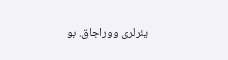یئرلری ووراجاق. بو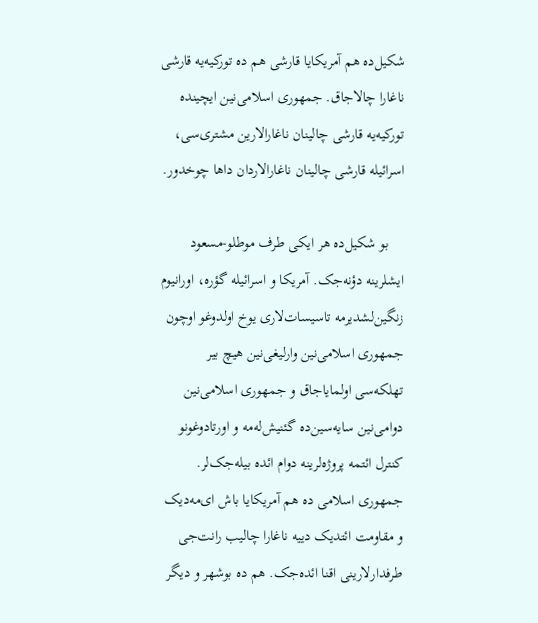شکیل‌ده هم آمریکایا قارشی هم ده تورکیه‌یه قارشی ناغارا چالاجاق. جمهوری اسلامی‌نین ایچینده تورکیه‌یه قارشی چالینان ناغارالارین مشتری‌سی، اسرائیله قارشی چالینان ناغارالاردان داها چوخدور.

    بو شکیل‌ده هر ایکی طرف موطلو-مسعود ایشلرینه دؤنه‌جک. آمریکا و اسرائیله گؤره، اورانیوم زنگین‌لشدیرمه تاسیسات‌لاری یوخ اولدوغو اوچون جمهوری اسلامی‌نین وارلیغی‌نین هیچ بیر تهلکه‌سی اولمایاجاق و جمهوری اسلامی‌نین دوامی‌نین سایه‌سین‌ده گئنیش‌له‌مه و اورتادوغونو کنترل ائتمه پروژه‌لرینه دوام ائده بیله‌جک‌لر. جمهوری اسلامی ده هم آمریکایا باش ای‌مه‌دیک و مقاومت ائتدیک دییه ناغارا چالیب رانت‌جی طرفدارلارینی اقنا ائده‌جک. هم ده بوشهر و دیگر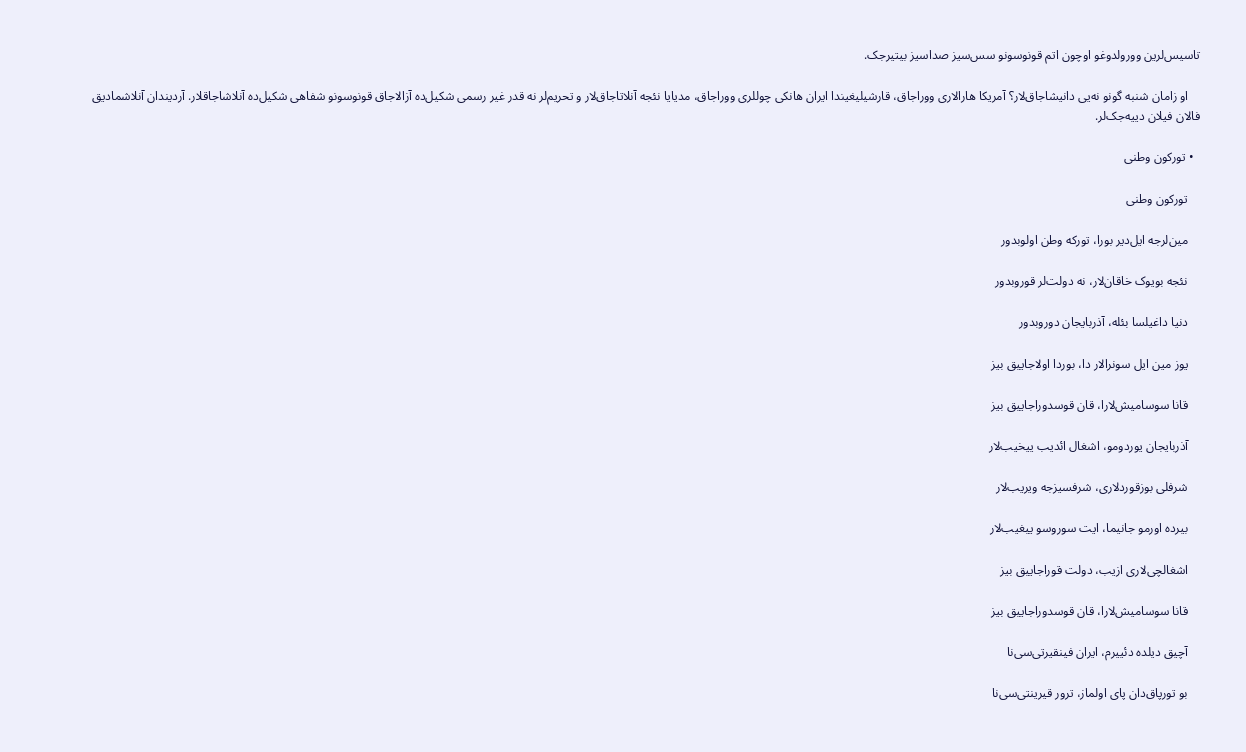تاسیس‌لرین وورولدوغو اوچون اتم قونوسونو سس‌سیز صداسیز بیتیرجک.

    او زامان شنبه گونو نه‌یی دانیشاجاق‌لار؟ آمریکا هارالاری ووراجاق، قارشیلیغیندا ایران هانکی چوللری ووراجاق، مدیایا نئجه آنلاتاجاق‌لار و تحریم‌لر نه قدر غیر رسمی شکیل‌ده آزالاجاق قونوسونو شفاهی شکیل‌ده آنلاشاجاقلار. آردیندان آنلاشمادیق فالان فیلان دییه‌جک‌لر.

  • تورکون وطنی

    تورکون وطنی

    مین‌لرجه ایل‌دیر بورا، تورکه وطن اولوبدور

    نئجه بویوک خاقان‌لار، نه دولت‌لر قوروبدور

    دنیا داغیلسا بئله، آذربایجان دوروبدور

    یوز مین ایل سونرالار دا، بوردا اولاجاییق بیز

    قانا سوسامیش‌لارا، قان قوسدوراجاییق بیز

    آذربایجان یوردومو، اشغال ائدیب ییخیب‌لار

    شرفلی بوزقوردلاری، شرفسیزجه ویریب‌لار

    بیرده اورمو جانیما، ایت سوروسو ییغیب‌لار

    اشغالچی‌لاری ازیب، دولت قوراجاییق بیز

    قانا سوسامیش‌لارا، قان قوسدوراجاییق بیز

    آچیق دیلده دئییرم، ایران فینقیرتی‌سی‌نا

    بو تورپاق‌دان پای اولماز، ترور قیرینتی‌سی‌نا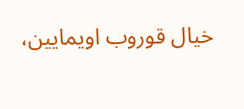خیال قوروب اویمایین،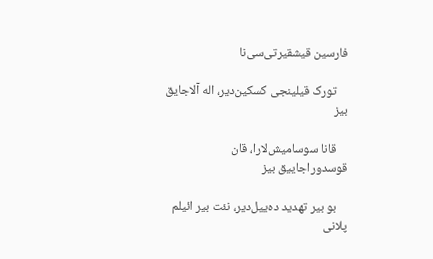فارسین قیشقیرتی‌سی‌نا

    تورک قیلینجی کسکین‌دیر، اله آلاجایق بیز

    قانا سوسامیش‌لارا، قان قوسدوراجاییق بیز

    بو بیر تهدید ده‌ییل‌دیر، نئت بیر ائیلم پلانی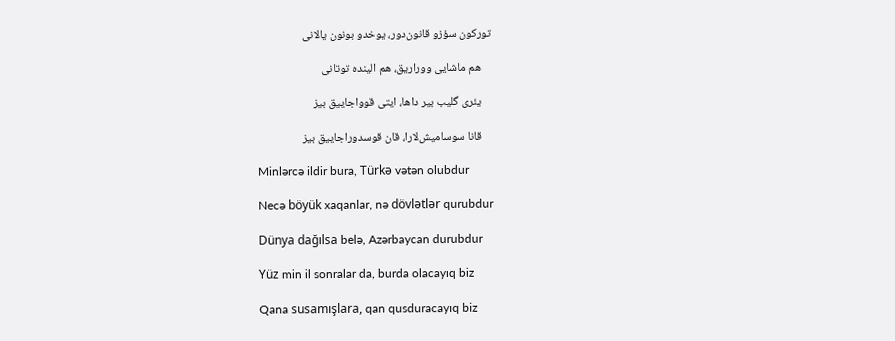تورکون سؤزو قانون‌دور، یوخدو بونون یالانی

    هم ماشایی ووراریق، هم الینده توتانی

    یئری گلیب بیر داها، ایتی قوواجاییق بیز

    قانا سوسامیش‌لارا، قان قوسدوراجاییق بیز

    Minlərcə ildir bura, Türkə vətən olubdur

    Necə böyük xaqanlar, nə dövlətlər qurubdur

    Dünya dağılsa belə, Azərbaycan durubdur

    Yüz min il sonralar da, burda olacayıq biz

    Qana susamışlara, qan qusduracayıq biz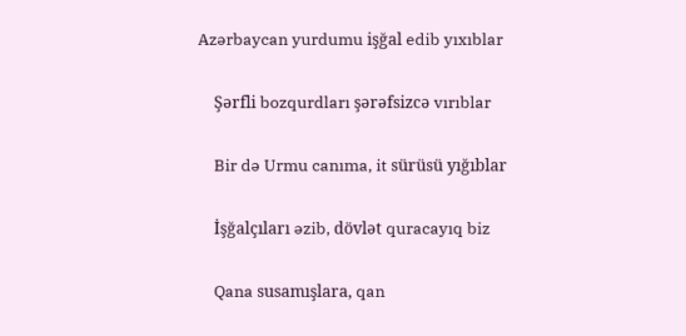Azərbaycan yurdumu işğal edib yıxıblar

    Şərfli bozqurdları şərəfsizcə vırıblar

    Bir də Urmu canıma, it sürüsü yığıblar

    İşğalçıları əzib, dövlət quracayıq biz

    Qana susamışlara, qan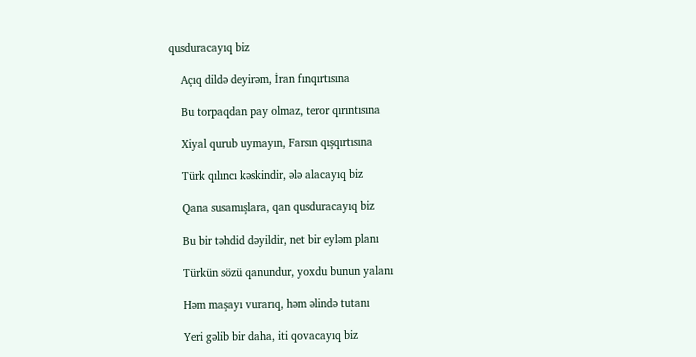qusduracayıq biz

    Açıq dildə deyirəm, İran fınqırtısına

    Bu torpaqdan pay olmaz, teror qırıntısına

    Xiyal qurub uymayın, Farsın qışqırtısına

    Türk qılıncı kəskindir, ələ alacayıq biz

    Qana susamışlara, qan qusduracayıq biz

    Bu bir təhdid dəyildir, net bir eyləm planı

    Türkün sözü qanundur, yoxdu bunun yalanı

    Həm maşayı vurarıq, həm əlində tutanı

    Yeri gəlib bir daha, iti qovacayıq biz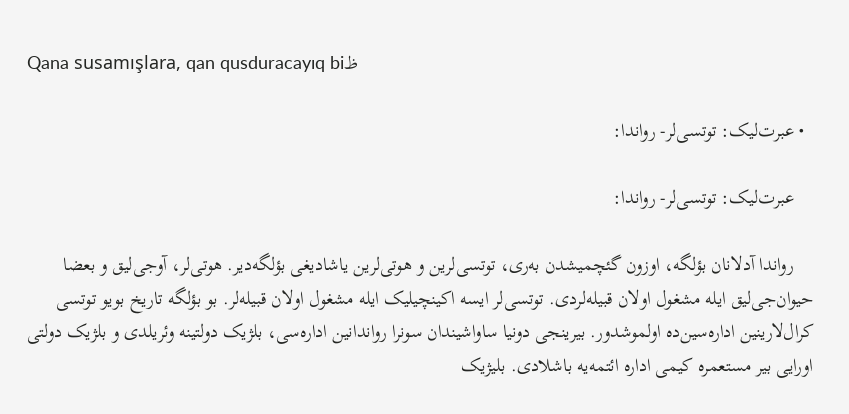Qana susamışlara, qan qusduracayıq biظ

  • عبرت‌لیک: توتسی‌لر- رواندا:

    عبرت‌لیک: توتسی‌لر- رواندا:

    رواندا آدلانان بؤلگه، اوزون گئچمیشدن به‌ری، توتسی‌لرین و هوتی‌لرین یاشادیغی بؤلگه‌دیر. هوتی‌لر، آوجی‌لیق و بعضا حیوان‌جی‌لیق ایله مشغول اولان قبیله‌لردی. توتسی‌لر ایسه اکینچیلیک ایله مشغول اولان قبیله‌لر. بو بؤلگه‌ تاریخ بویو توتسی کرال‌لارینین اداره‌سین‌ده اولموشدور. بیرینجی دونیا ساواشیندان سونرا رواندانین اداره‌سی، بلژیک دولتینه وئریلدی و بلژیک دولتی اورایی بیر مستعمره کیمی اداره ائتمه‌یه باشلادی. بلیژیک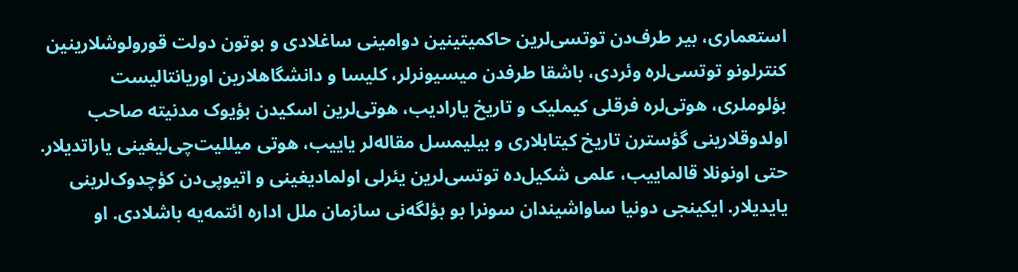استعماری، بیر طرف‌دن توتسی‌لرین حاکمیتینین دوامینی ساغلادی و بوتون دولت قورولوشلارینین کنترلونو توتسی‌لره وئردی، باشقا طرفدن میسیونرلر، کلیسا و دانشگاهلارین اوریانتالیست بؤلوملری، هوتی‌لره فرقلی کیملیک و تاریخ یارادیب، هوتی‌لرین اسکیدن بؤیوک مدنیته صاحب اولدوقلارینی گؤسترن تاریخ کیتابلاری و بیلیمسل مقاله‌لر یاییب، هوتی میللیت‌چی‌لیغینی یاراتدیلار. حتی اونونلا قالماییب، علمی شکیل‌ده توتسی‌لرین یئرلی اولمادیغینی و اتیوپی‌دن کؤچدوک‌لرینی یایدیلار. ایکینجی دونیا ساواشیندان سونرا بو بؤلگه‌نی سازمان ملل اداره‌ ائتمه‌یه باشلادی. او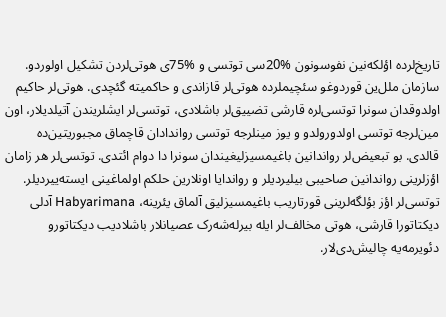تاریخ‌لرده اؤلکه‌نین نفوسونون %20سی توتسی و %75ی هوتی‌لردن تشکیل اولوردو. سازمان ملل‌ین قوردوغو سئچیملرده هوتی‌لر قازاندی و حاکمیته گئچدی. هوتی‌لر حاکیم اولدوقدان سونرا توتسی‌لره قارشی تضییق‌لر باشلادی، توتسی‌لر ایشلریندن آتیلدیلار، اون مین‌لرجه توتسی اولدورولدو و یوز مینلرجه توتسی رواندادان قاچماق مجبوریتین‌ده قالدی. بو تبعیض‌لر رواندانین باغیمسیزلیغیندان سونرا دا دوام ائتدی. توتسی‌لر هر زامان اؤزلرینی رواندانین صاحیبی بیلیردیلر و رواندایا اونلارین حلکم اولماغینی ایسته‌ییردیلر. توتسی‌لر اؤز بؤلگه‌لرینی قورتاریب باغیمسیزلیق آلماق یئرینه، Habyarimana آدلی دیکتاتورا قارشی، هوتی مخالف‌لر ایله بیرله‌شه‌رک عصیانلار باشلادیب دیکتاتورو دئویرمه‌یه چالیش‌دی‌لار.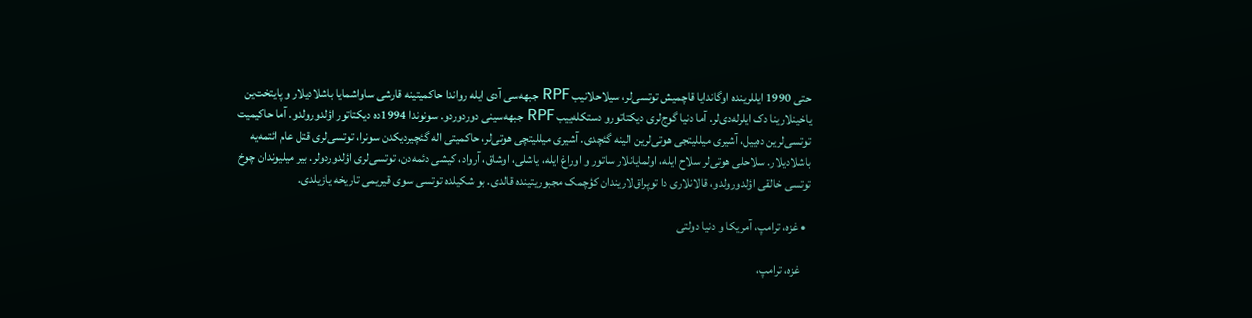حتی 1990 ایللرینده اوگاندایا قاچمیش توتسی‌لر، سیلاحلانیب RPF جبهه‌سی آدی ایله رواندا حاکمیتینه قارشی ساواشمایا باشلادیلار و پایتخت‌ین یاخینلارینا دک ایلرله‌دی‌لر. آما دنیا گوج‌لری دیکتاتورو دستکله‌ییب RPF جبهه‌سینی دوردوردو. سونوندا 1994ده دیکتاتور اؤلدورولدو. آما حاکیمیت توتسی‌لرین ده‌ییل، آشیری میللیتجی هوتی‌لرین الینه گئچدی. آشیری میللیتچی هوتی‌لر، حاکمیتی اله گئچیردیکدن سونرا، توتسی‌لری قتل عام ائتمه‌یه باشلادیلار. سلاحلی هوتی‌لر سلاح ایله، اولمایانلار ساتور و اوراغ ایله، یاشلی، اوشاق، آرواد، کیشی دئمه‌دن، توتسی‌لری اؤلدوردولر. بیر میلیوندان چوخ توتسی خالقی اؤلدورولدو، قالانلاری دا توپراق‌لاریندان کؤچمک مجبوریتینده قالدی. بو شکیلده توتسی سوی قیریمی تاریخه یازیلدی.

  • غزه، ترامپ، آمریکا و دنیا دولتی

    غزه، ترامپ،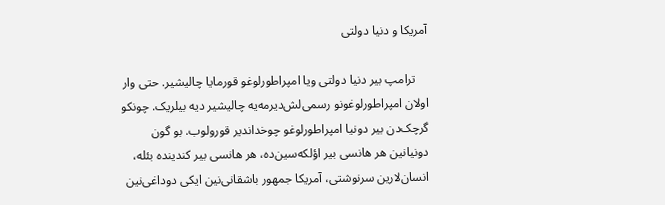آمریکا و دنیا دولتی

    ترامپ بیر دنیا دولتی ویا امپراطورلوغو قورمایا چالیشیر. حتی وار اولان امپراطورلوغونو رسمی‌لش‌دیرمه‌یه چالیشیر دیه بیلریک. چونکو گرچک‌دن بیر دونیا امپراطورلوغو چوخداندیر قورولوب. بو گون دونیانین هر هانسی بیر اؤلکه‌سین‌ده، هر هانسی بیر کندینده بئله، انسان‌لارین سرنوشتی، آمریکا جمهور باشقانی‌نین ایکی دوداغی‌نین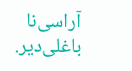آراسی‌نا باغلی‌دیر.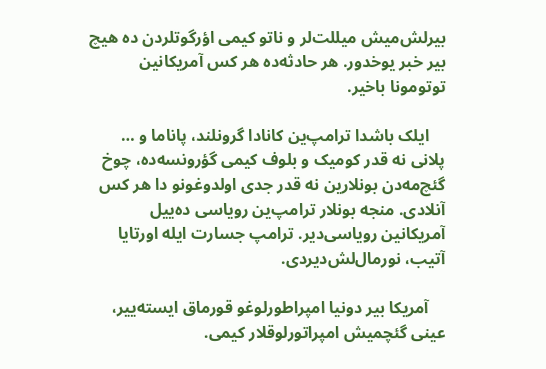بیرلش‌میش میللت‌لر و ناتو کیمی اؤرگوتلردن ده هیچ بیر خبر یوخدور. هر حادثه‌ده هر کس آمریکانین توتومونا باخیر.

    ایلک باشدا ترامپ‌ین کانادا گرونلند، پاناما و … پلانی نه قدر کومیک و بلوف کیمی گؤرونسه‌ده، چوخ گئچ‌مه‌دن بونلارین نه قدر جدی اولدوغونو دا هر کس آنلادی. منجه بونلار ترامپ‌ین رویاسی ده‌ییل آمریکانین رویاسی‌دیر. ترامپ جسارت ایله اورتایا آتیب، نورمال‌لش‌دیردی.

    آمریکا بیر دونیا امپراطورلوغو قورماق ایسته‌ییر، عینی گئچمیش امپراتورلوقلار کیمی.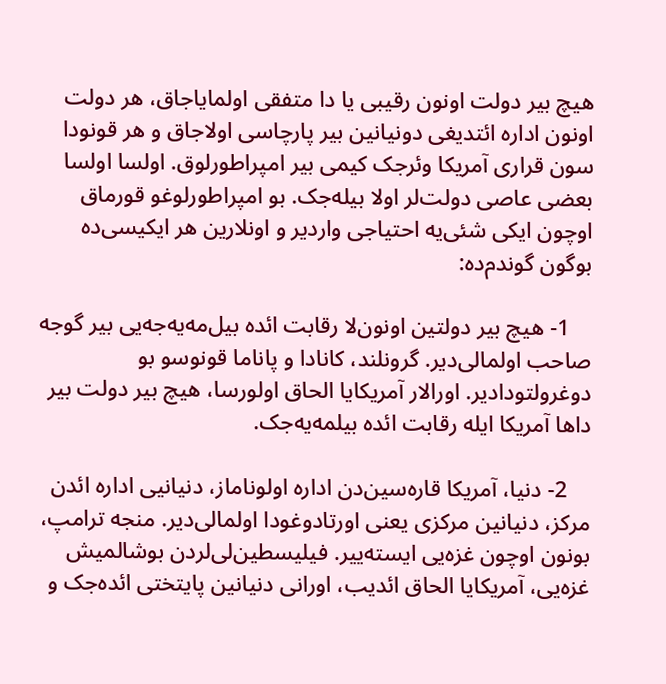هیچ بیر دولت اونون رقیبی یا دا متفقی اولمایاجاق، هر دولت اونون اداره ائتدیغی دونیانین بیر پارچاسی اولاجاق و هر قونودا سون قراری آمریکا وئرجک کیمی بیر امپراطورلوق. اولسا اولسا بعضی عاصی دولت‌لر اولا بیله‌جک. بو امپراطورلوغو قورماق اوچون ایکی شئی‌یه احتیاجی واردیر و اونلارین هر ایکیسی‌ده بوگون گوندم‌ده:

    1- هیچ بیر دولتین اونون‌لا رقابت ائده بیل‌مه‌یه‌جه‌یی بیر گوجه صاحب اولمالی‌دیر. گرونلند، کانادا و پاناما قونوسو بو دوغرولتودادیر. اورالار آمریکایا الحاق اولورسا، هیچ بیر دولت بیر داها آمریکا ایله رقابت ائده‌ بیلمه‌یه‌جک.

    2- دنیا، آمریکا قاره‌سین‌دن اداره اولوناماز، دنیانیی اداره ائدن مرکز، دنیانین مرکزی یعنی اورتادوغودا اولمالی‌دیر. منجه ترامپ، بونون اوچون غزه‌یی ایسته‌ییر. فیلیسطین‌لی‌لردن بوشالمیش غزه‌یی، آمریکایا الحاق ائدیب، اورانی دنیانین پایتختی ائده‌جک و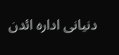دنیانی اداره ائدن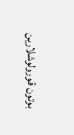بوتون قورولوشلارین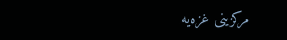مرکزینی غزه‌یه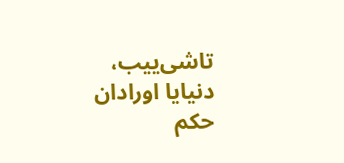تاشی‌ییب، دنیایا اورادان حکم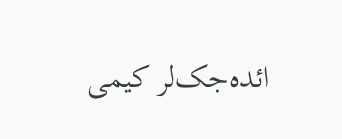ائده‌جک‌لر کیمی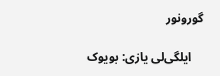گورونور

    ایلگی‌لی یازی: بویوک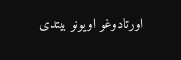اورتادوغو اویونو بیتدی